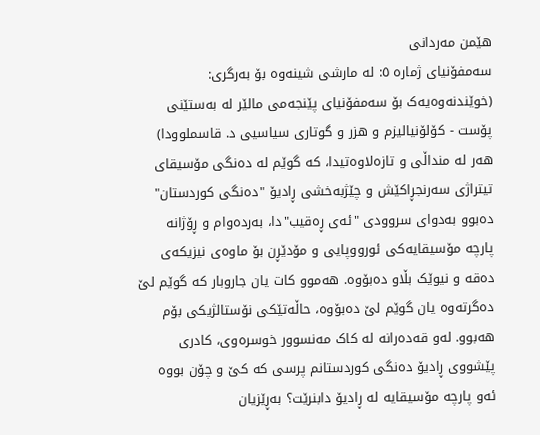هێمن مەردانی
سەمفۆنیای ژمارە ٥: لە مارشی شینەوە بۆ بەرگری:
(خوێندنەوەیەک بۆ سەمفۆنیای پێنجەمی مالێر لە بەستێنی پۆست - کۆلۆنیالیزم و هزر و گوتاری سیاسیی د. قاسملوودا)
هەر لە منداڵی و تازەلاوەتیدا، کە گوێم لە دەنگی مۆسیقای تیتراژی سەرنجڕاکێش و چێژبەخشی ڕادیۆ "دەنگی کوردستان" دەبوو بەدوای سروودی "ئەی ڕەقیب"دا، بەردەوام و ڕۆژانە پارچە مۆسیقایەکی ئورووپایی و مۆدێڕن بۆ ماوەی نیزیکەی دەقە و نیوێک بڵاو دەبۆوە. هەموو کات یان جاروبار کە گوێم لێ دەگرتەوە یان گوێم لێ دەبۆوە، حاڵەتێکی نۆستالژیکی بۆم هەبوو. لەو قەدەرانە لە کاک مەنسوور خوسرەوی، کادری پێشووی ڕادیۆ دەنگی کوردستانم پرسی کە کێ و چۆن بووە ئەو پارچە مۆسیقایە لە ڕادیۆ دابنرێت؟ بەڕێزیان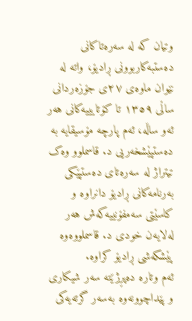وتیان کە لە سەرەتاکانی دەستبەکاربوونی ڕادیۆ، واتە لە نێوان ماوەی ٢٧ی جۆزەردانی ساڵی ١٣٥٩ تا کۆتایییەکانی هەر ئەو ساڵە، ئەم پارچە مۆسیقایە بە دەستپێشخەریی د. قاسملوو وەک تیتراژ لە سەرەتای دەستپێکی بەرنامەکانی ڕادیۆ دانراوە و کاسێتی سەمفۆنییەکەش هەر لەلایەن خودی د. قاسملووەوە پێشکەشی ڕادیۆ کراوە.
ئەم وتارە دەپڕژێتە سەر شیکاری و پێداچوونەوە بەسەر گرتەیەکی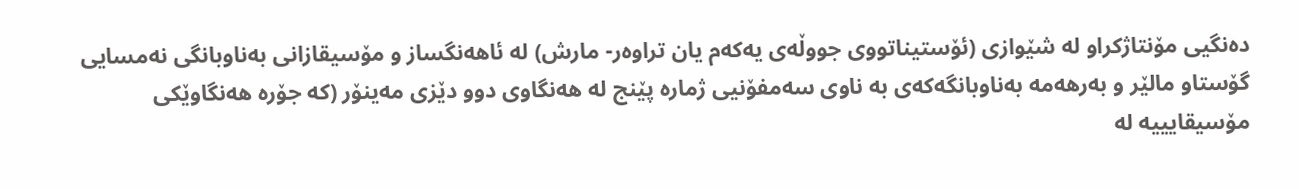دەنگیی مۆنتاژکراو لە شێوازی (ئۆستیناتووی جووڵەی یەکەم یان تراوەر- مارش) لە ئاهەنگساز و مۆسیقازانی بەناوبانگی نەمسایی گۆستاو مالێر و بەرهەمە بەناوبانگەکەی بە ناوی سەمفۆنیی ژمارە پێنج لە هەنگاوی دوو دێزی مەینۆر (کە جۆرە هەنگاوێکی مۆسیقایییە لە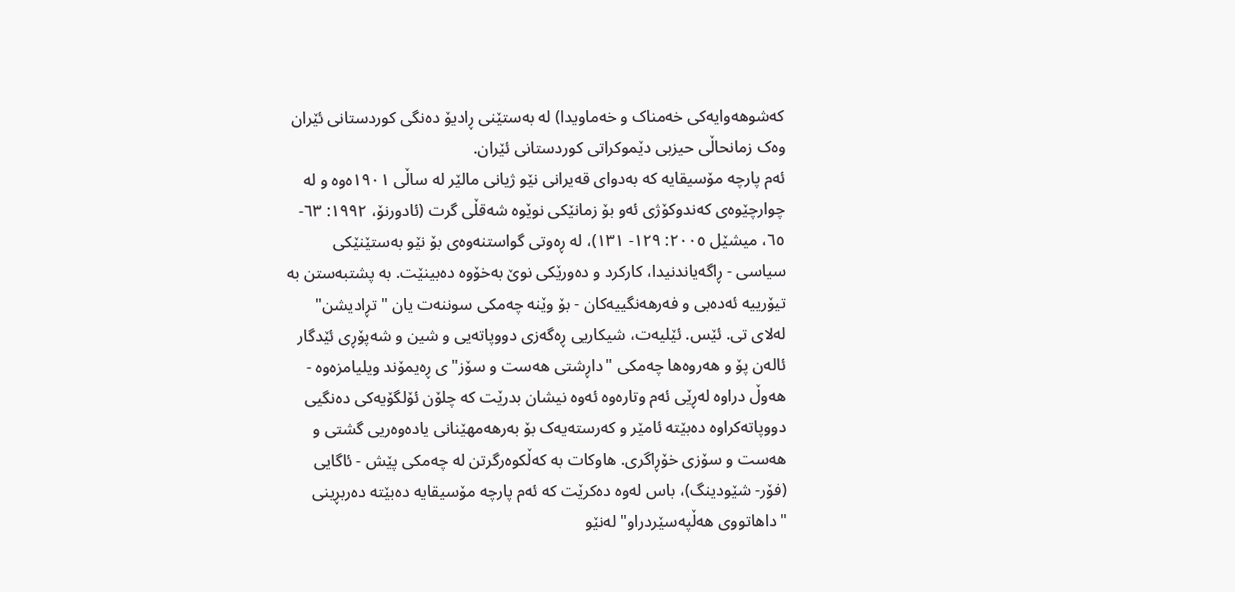کەشوهەوایەکی خەمناک و خەماویدا) لە بەستێنی ڕادیۆ دەنگی کوردستانی ئێران وەک زمانحاڵی حیزبی دێموکراتی کوردستانی ئێران.
ئەم پارچە مۆسیقایە کە بەدوای قەیرانی نێو ژیانی مالێر لە ساڵی ١٩٠١ەوە و لە چوارچێوەی کەندوکۆژی ئەو بۆ زمانێکی نوێوە شەقڵی گرت (ئادورنۆ، ١٩٩٢: ٦٣- ٦٥، میشێل ٢٠٠٥: ١٢٩- ١٣١)، لە ڕەوتی گواستنەوەی بۆ نێو بەستێنێکی سیاسی - ڕاگەیاندنیدا، کارکرد و دەورێکی نوێ بەخۆوە دەبینێت. بە پشتبەستن بە تیۆرییە ئەدەبی و فەرهەنگییەکان - بۆ وێنە چەمکی سوننەت یان "تڕادیشن" لەلای تی. ئێس. ئێلیەت، شیکاریی ڕەگەزی دووپاتەیی و شین و شەپۆڕی ئێدگار ئالەن پۆ و هەروەها چەمکی "داڕشتی هەست و سۆز"ی ڕەیمۆند ویلیامزەوە - هەوڵ دراوە لەڕێی ئەم وتارەوە ئەوە نیشان بدرێت کە چلۆن ئۆلگۆیەکی دەنگیی دووپاتەکراوە دەبێتە ئامێر و کەرستەیەک بۆ بەرهەمهێنانی یادەوەریی گشتی و هەست و سۆزی خۆڕاگری. هاوکات بە کەڵکوەرگرتن لە چەمکی پێش - ئاگایی (فۆر- شێودینگ)، باس لەوە دەکرێت کە ئەم پارچە مۆسیقایە دەبێتە دەربڕینی "داهاتووی هەڵپەسێردراو" لەنێو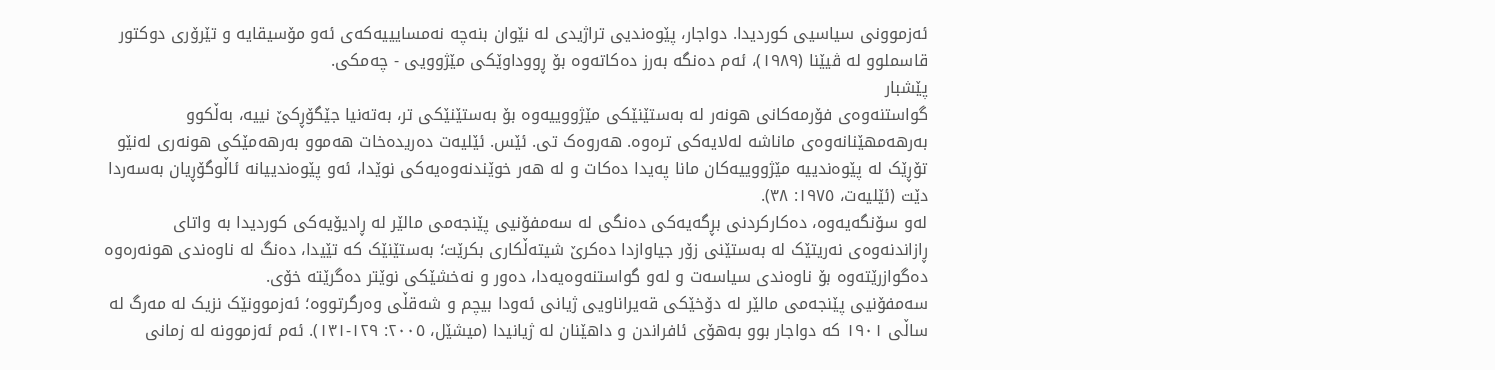ئەزموونی سیاسیی کوردیدا. دواجار، پێوەندیی تراژیدی لە نێوان بنەچە نەمسایییەکەی ئەو مۆسیقایە و تێرۆری دوکتور قاسملوو لە ڤیێنا (١٩٨٩)، ئەم دەنگە بەرز دەکاتەوە بۆ ڕووداوێکی مێژوویی - چەمکی.
پێشبار
گواستنەوەی فۆرمەکانی هونەر لە بەستێنێکی مێژووییەوە بۆ بەستێنێکی تر، بەتەنیا جێگۆڕکێ نییە، بەڵکوو بەرهەمهێنانەوەی ماناشە لەلایەکی ترەوە. هەروەک تی. ئێس. ئێلیەت دەریدەخات هەموو بەرهەمێکی هونەری لەنێو تۆڕێک لە پێوەندییە مێژووییەکان مانا پەیدا دەکات و لە هەر خوێندنەوەیەکی نوێدا، ئەو پێوەندییانە ئاڵوگۆڕیان بەسەردا دێت (ئێلیەت، ١٩٧٥: ٣٨).
لەو سۆنگەیەوە، دەکارکردنی بڕگەیەکی دەنگی لە سەمفۆنیی پێنجەمی مالێر لە ڕادیۆیەکی کوردیدا بە واتای ڕازاندنەوەی نەریتێک لە بەستێنی زۆر جیاوازدا دەکرێ شیتەڵکاری بکرێت؛ بەستێنێک کە تێیدا، دەنگ لە ناوەندی هونەرەوە دەگوازرێتەوە بۆ ناوەندی سیاسەت و لەو گواستنەوەیەدا، دەور و نەخشێکی نوێتر دەگرێتە خۆی.
سەمفۆنیی پێنجەمی مالێر لە دۆخێکی قەیراناویی ژیانی ئەودا بیچم و شەقڵی وەرگرتووە؛ ئەزموونێک نزیک لە مەرگ لە ساڵی ١٩٠١ کە دواجار بوو بەهۆی ئافراندن و داهێنان لە ژیانیدا (میشێل، ٢٠٠٥: ١٢٩-١٣١). ئەم ئەزموونە لە زمانی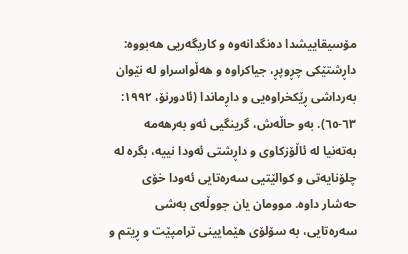مۆسیقاییشدا دەنگدانەوە و کاریگەریی هەبووە: داڕشتێکی چڕوپڕ، جیاکراوە و هەڵواسراو لە نێوان بەرداشی ڕێکخراوەیی و داڕماندا (ئادورنۆ، ١٩٩٢: ٦٣-٦٥). بەو حاڵەش، گرینگیی ئەو بەرهەمە بەتەنیا لە ئاڵۆزکاوی و داڕشتی ئەودا نییە، بگرە لە چلۆنایەتی و کوالێتیی سەرەتایی ئەودا خۆی حەشار داوە. موومان یان جووڵەی بەشی سەرەتایی، بە سۆلۆی هێمایینی ترامپێت و ڕیتم و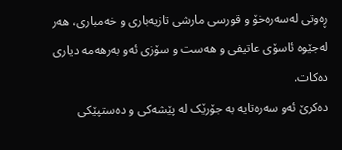ڕەوتی لەسەرەخۆ و قورسی مارشی تازیەباری و خەمباری، هەر لەجێوە ئاسۆی عاتیفی و هەست و سۆزی ئەو بەرهەمە دیاری دەکات.
دەکرێ ئەو سەرەتایە بە جۆرێک لە پێشەکی و دەستپێکی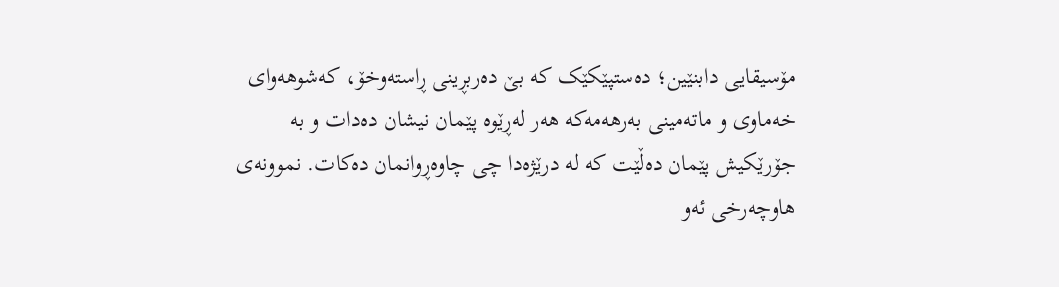مۆسیقایی دابنێین؛ دەستپێکێک کە بێ دەربڕینی ڕاستەوخۆ، کەشوهەوای خەماوی و ماتەمینی بەرهەمەکە هەر لەڕێوە پێمان نیشان دەدات و بە جۆرێکیش پێمان دەڵێت کە لە درێژەدا چی چاوەڕوانمان دەکات. نموونەی هاوچەرخی ئەو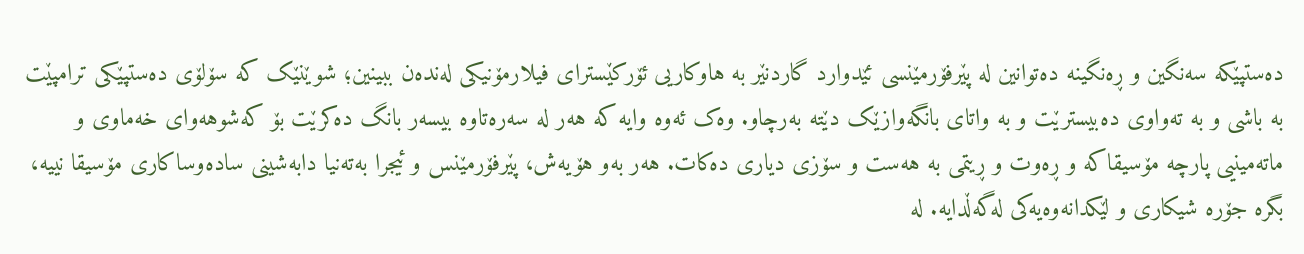دەستپێکە سەنگین و ڕەنگینە دەتوانین لە پێرفۆرمێنسی ئێدوارد گاردنێر بە هاوکاریی ئۆرکێسترای فیلارمۆنیکی لەندەن ببینین؛ شوێنێک کە سۆلۆی دەستپێکی ترامپێت بە باشی و بە تەواوی دەبیسترێت و بە واتای بانگەوازێک دێتە بەرچاو. وەک ئەوە وایە کە هەر لە سەرەتاوە بیسەر بانگ دەکرێت بۆ کەشوهەوای خەماوی و ماتەمینیی پارچە مۆسیقاکە و ڕەوت و ڕیتمی بە هەست و سۆزی دیاری دەکات. هەر بەو هۆیەش، پێرفۆرمێنس و ئیجرا بەتەنیا دابەشینی سادەوساکاری مۆسیقا نییە، بگرە جۆرە شیکاری و لێکدانەوەیەکی لەگەڵدایە. لە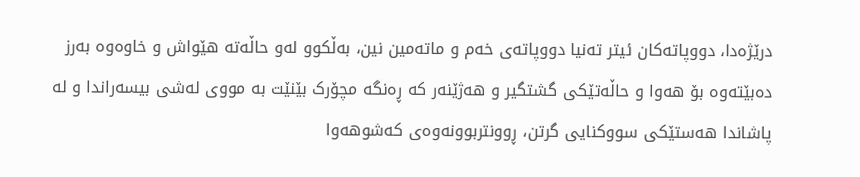درێژەدا، دووپاتەکان ئیتر تەنیا دووپاتەی خەم و ماتەمین نین، بەڵکوو لەو حاڵەتە هێواش و خاوەوە بەرز دەبێتەوە بۆ هەوا و حاڵەتێکی گشتگیر و هەژێنەر کە ڕەنگە مچۆرک بێنێت بە مووی لەشی بیسەراندا و لە پاشاندا هەستێکی سووکنایی گرتن، ڕوونتربوونەوەی کەشوهەوا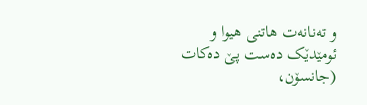و تەنانەت هاتنی هیوا و ئومێدێک دەست پێ دەکات (جانسۆن،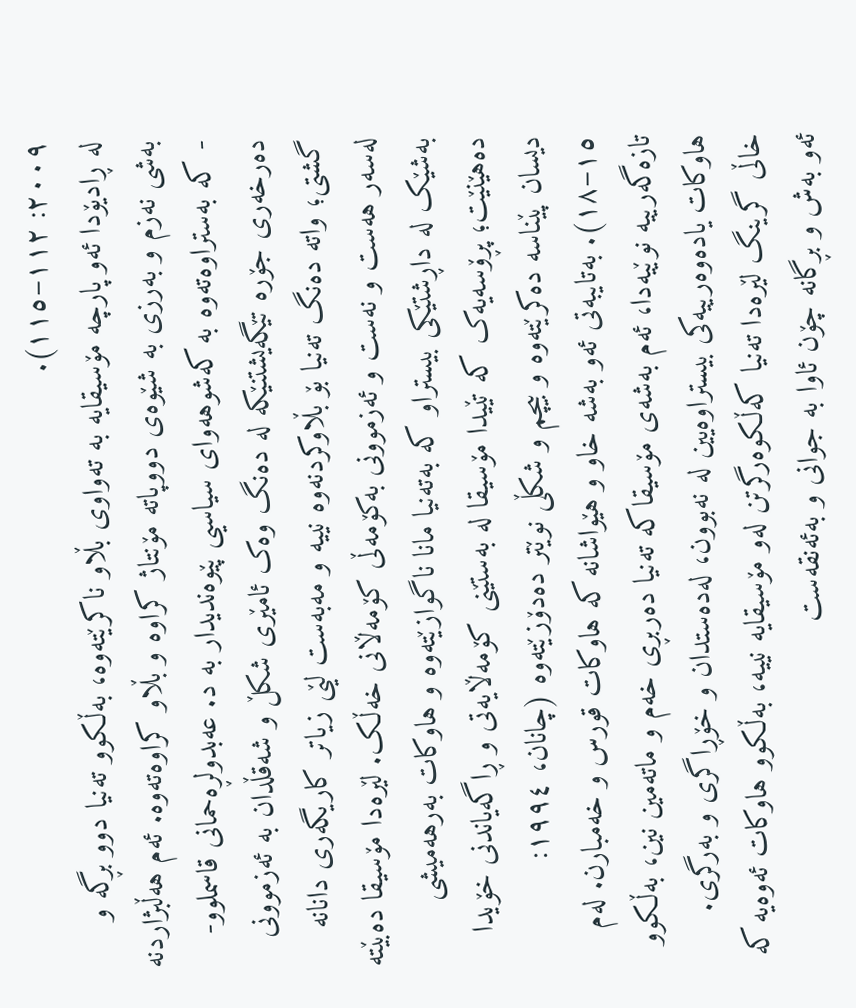٢٠٠٩: ١١٢–١١٥).
لە ڕادیۆدا ئەو پارچە مۆسیقایە بە تەواوی بڵاو ناکرێتەوە، بەڵکوو تەنیا دوو بڕگە و بەشی نەزم و بەرزی بە شێوەی دووپاتە مۆنتاژ کراوە و بڵاو کراوەتەوە. ئەم هەڵبژاردنە - کە بەستراوەتەوە بە کەشوهەوای سیاسیی پێوەندیدار بە د. عەبدولڕەحمانی قاسملوو- دەرخەری جۆرە تێگەیشتنێکە لە دەنگ وەک ئامێری شکڵ و شەقڵدان بە ئەزموونی گشتی؛ واتە دەنگ تەنیا بۆ بڵاوکردنەوە نییە و مەبەست لێی زیاتر کاریگەری دانانە لەسەر هەست و نەست و ئەزموونی بەکۆمەڵی کۆمەڵانی خەڵک. لێرەدا مۆسیقا دەبێتە بەشێک لە داڕشتێکی بیستراو کە بەتەنیا مانا ناگوازێتەوە و هاوکات بەرهەمیشی دەهێنێت؛ پڕۆسەیەک کە تێیدا مۆسیقا لە بەستێنی کۆمەڵایەتی و ڕاگەیاندنی خۆیدا دیسان پێناسە دەکرێتەوە و بیچم و شکڵی نوێتر دەدۆزێتەوە (چانان، ١٩٩٤: ١٥–١٨). بەتایبەتی ئەو بەشە خاو و هێواشانە کە هاوکات قورس و خەمبارن. لەم تازەگەرییە نوێیەدا، ئەم بەشەی مۆسیقاکە تەنیا دەربڕی خەم و ماتەمین نین، بەڵکوو هاوکات یادەوەرییەکی بیستراوەیین لە نەبوون، لەدەستدان و خۆڕاگری و بەرگری.
خاڵی گرینگ لێرەدا تەنیا کەڵکوەرگرتن لەو مۆسیقایە نییە، بەڵکوو هاوکات ئەوەیە کە ئەو بەش و بڕگانە چۆن ئاوا بە جوانی و بەئەنقەست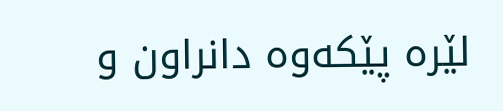لێرە پێکەوە دانراون و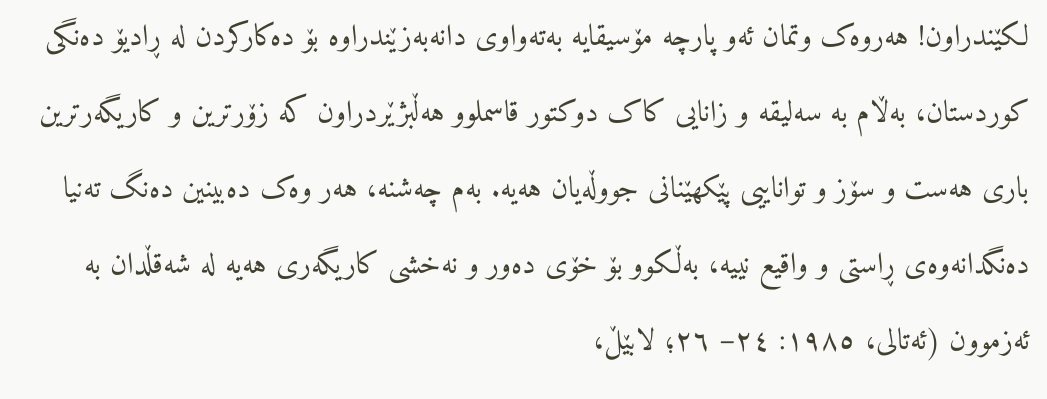لکێندراون! هەروەک وتمان ئەو پارچە مۆسیقایە بەتەواوی دانەبەزێندراوە بۆ دەکارکردن لە ڕادیۆ دەنگی کوردستان، بەڵام بە سەلیقە و زانایی کاک دوکتور قاسملوو هەڵبژێردراون کە زۆرترین و کاریگەرترین باری هەست و سۆز و تواناییی پێکهێنانی جووڵەیان هەیە. بەم چەشنە، هەر وەک دەبینین دەنگ تەنیا دەنگدانەوەی ڕاستی و واقیع نییە، بەڵکوو بۆ خۆی دەور و نەخشی کاریگەری هەیە لە شەقڵدان بە ئەزموون (ئەتالی، ١٩٨٥: ٢٤– ٢٦؛ لابێڵ،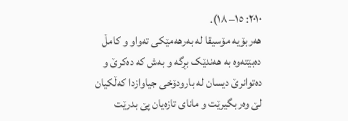٢٠١٠: ١٥– ١٨).
هەربۆیە مۆسیقا لە بەرهەمێکی تەواو و کامڵ دەبێتەوە بە هەندێک بڕگە و بەش کە دەکرێ و دەتوانرێ دیسان لە بارودۆخی جیاوازدا کەڵکیان لێ وەربگیرێت و مانای تازەیان پێ بدرێت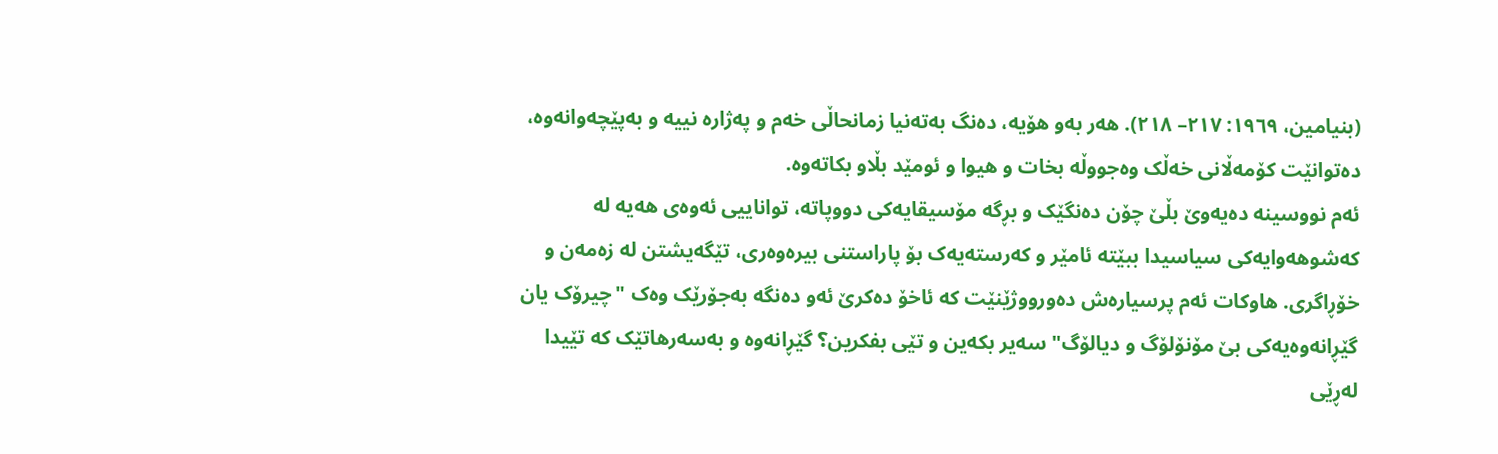(بنیامین، ١٩٦٩: ٢١٧– ٢١٨). هەر بەو هۆیە، دەنگ بەتەنیا زمانحاڵی خەم و پەژارە نییە و بەپێچەوانەوە، دەتوانێت کۆمەڵانی خەڵک وەجووڵە بخات و هیوا و ئومێد بڵاو بکاتەوە.
ئەم نووسینە دەیەوێ بڵێ چۆن دەنگێک و بڕگە مۆسیقایەکی دووپاتە، تواناییی ئەوەی هەیە لە کەشوهەوایەکی سیاسیدا ببێتە ئامێر و کەرستەیەک بۆ پاراستنی بیرەوەری، تێگەیشتن لە زەمەن و خۆڕاگری. هاوکات ئەم پرسیارەش دەورووژێنێت کە ئاخۆ دەکرێ ئەو دەنگە بەجۆرێک وەک "چیرۆک یان گێڕانەوەیەکی بێ مۆنۆلۆگ و دیالۆگ" سەیر بکەین و تێی بفکرین؟ گێڕانەوە و بەسەرهاتێک کە تێیدا لەڕێی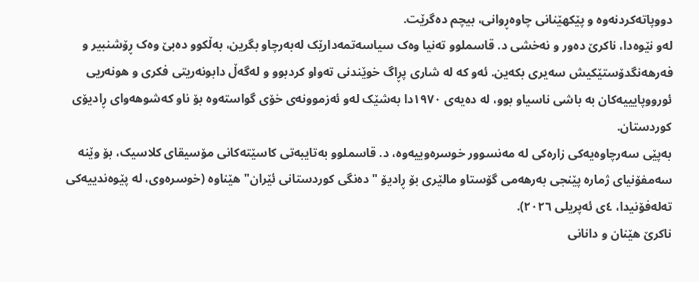دووپاتەکردنەوە و پێکهێنانی چاوەڕوانی، بیچم دەگرێت.
لەو نێوەدا، ناکرێ دەور و نەخشی د. قاسملوو تەنیا وەک سیاسەتمەدارێک لەبەرچاو بگرین، بەڵکوو دەبێ وەک ڕۆشنبیر و فەرهەنگدۆستێکیش سەیری بکەین. ئەو کە لە شاری پڕاگ خوێندنی تەواو کردبوو و لەگەڵ دابونەریتی فکری و هونەریی ئورووپایییەکان بە باشی ناسیاو بوو، لە دەیەی ١٩٧٠دا بەشێک لەو ئەزموونەی خۆی گواستەوە بۆ ناو کەشوهەوای ڕادیۆی کوردستان.
بەپێی سەرچاوەیەکی زارەکی لە مەنسوور خوسرەوییەوە، د. قاسملوو بەتایبەتی کاسێتەکانی مۆسیقای کلاسیک، بۆ وێنە سەمفۆنیای ژمارە پێنجی بەرهەمی گۆستاو مالێری بۆ ڕادیۆ "دەنگی کوردستانی ئێران" هێناوە (خوسرەوی، لە پێوەندییەکی تەلەفۆنیدا، ٤ی ئەپریلی ٢٠٢٦).
ناکرێ هێنان و دانانی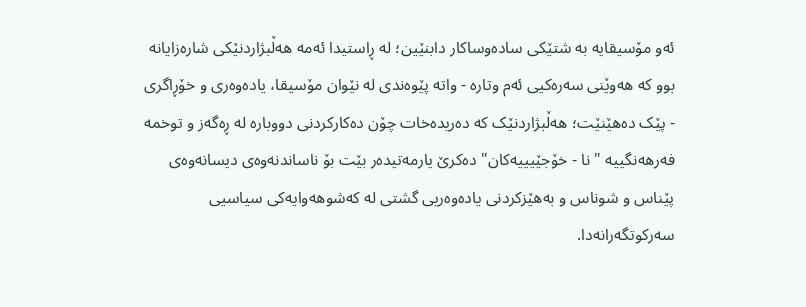ئەو مۆسیقایە بە شتێکی سادەوساکار دابنێین؛ لە ڕاستیدا ئەمە هەڵبژاردنێکی شارەزایانە بوو کە هەوێنی سەرەکیی ئەم وتارە - واتە پێوەندی لە نێوان مۆسیقا، یادەوەری و خۆڕاگری - پێک دەهێنێت؛ هەڵبژاردنێک کە دەریدەخات چۆن دەکارکردنی دووبارە لە ڕەگەز و توخمە فەرهەنگییە "نا - خۆجێیییەکان" دەکرێ یارمەتیدەر بێت بۆ ناساندنەوەی دیسانەوەی پێناس و شوناس و بەهێزکردنی یادەوەریی گشتی لە کەشوهەوایەکی سیاسیی سەرکوتگەرانەدا.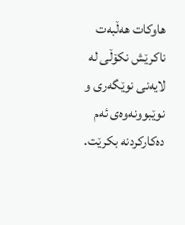هاوکات هەڵبەت ناکرێش نکۆڵی لە لایەنی نوێگەری و نوێبوونەوەی ئەم دەکارکردنە بکرێت.